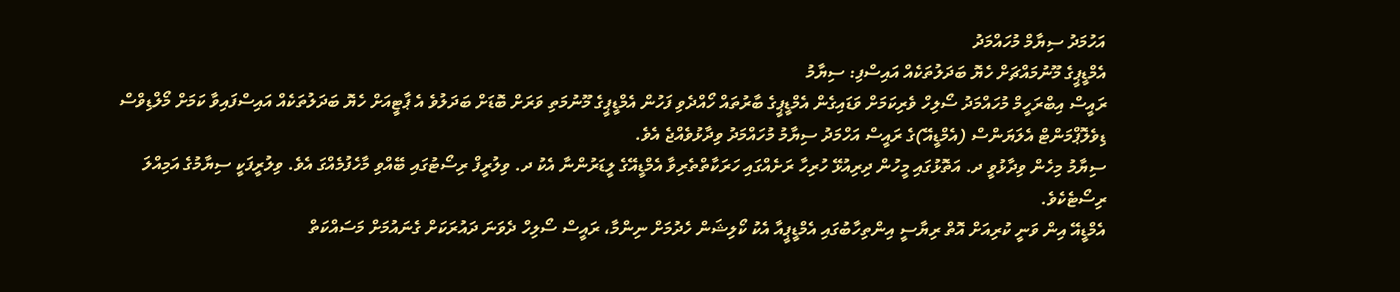އަހުމަދު ސިޔާމް މުހައްމަދު
އެމްޑީޕީގެ މޫނުމައްޗަށް ހެޔޮ ބަދަލުތަކެއް އައިސްފި: ސިޔާމު
ރައީސް އިބްރަހީމް މުހައްމަދު ސޯލިހް ވެރިކަމަށް ވަޑައިގެން އެމްޑީޕީގެ ބާރުތައް ހޯއްދެވި ފަހުން އެމްޑީޕީގެ މޫނުމަތި ވަރަށް ބޮޑަށް ބަދަލުވެ އެ ޕާޓީއަށް ހެޔޮ ބަދަލުތަކެއް އައިސްފައިވާ ކަމަށް މޯލްޑިވްސް ޑިވެލޮޕްމަންޓް އެލަޔަންސް (އެމްޑީއޭ)ގެ ރައީސް އަހްމަދު ސިޔާމު މުހައްމަދު ވިދާޅުވެއްޖެ އެވެ.
ސިޔާމު މިހެން ވިދާޅުވީ ދ. އަތޮޅުގައި މީހުން ދިރިއުޅޭ ހުރިހާ ރަށެއްގައި ހަރަކާތްތެރިވާ އެމްޑީއޭގެ ލީޑަރުންނާ އެކު ދ. ވިލުރީފް ރިސޯޓުގައި ބޭއްވި މާހެފުމެއްގަ އެވެ. ވިލުރީފަކީ ސިޔާމުގެ އަމިއްލަ ރިސޯޓެކެވެ.
އެމްޑީއޭ އިން ވަނީ ކުރިއަށް އޮތް ރިޔާސީ އިންތިހާބުގައި އެމްޑީޕީއާ އެކު ކޯލިޝަން ހެދުމަށް ނިންމާ، ރައީސް ސޯލިހް ދެވަނަ ދައުރަކަށް ގެނައުމަށް މަސައްކަތް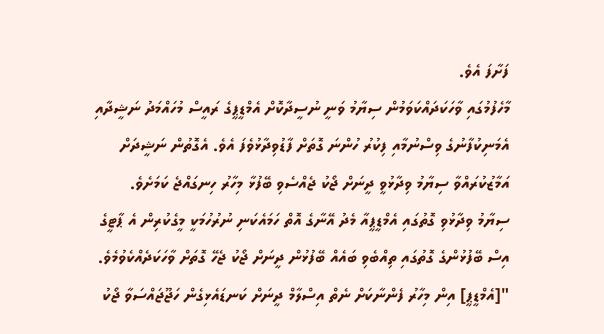ފަށާފަ އެވެ.
މާހެފުމުގައި ވާހަކަދައްކަވަމުން ސިޔާމު ވަނީ ނުސީދާކޮށް އެމްޑީޕީގެ ރައީސް މުހައްމަދު ނަޝީދާއި އެމަނިކުފާނުގެ ވިސްނުމާއި ފިކުރު ހުންނަ ގޮތަށް ފާޑުވިދާޅުވެފަ އެވެ. އެގޮތުން ނަޝީދަށް އަމާޒުކުރައްވާ ސިޔާމު ވިދާޅުވީ ދީނަށް ޖޯކު ޖެއްސެވި ބޭފުޅާ މިހާރު ހިނގައްޖެ ކަމަށެވެ.
ސިޔާމު ވިދާޅުވި ގޮތުގައި އެމްޑީޕީއާ މެދު އޭނާގެ އޮތް ހަމައެކަނި ނުރުހުމަކީ މީގެކުރިން އެ ޕާޓީގެ އިސް ބޭފުޅުންގެ ގޮތުގައި ތިއްބެވި ބައެއް ބޭފުޅުން ދީނަށް ޖޯކު ޖެހޭ ގޮތަށް ވާހަކަދެއްކެވުމެވެ.
"[އެމްޑީޕީ] އިން މިހާރު ފެންނާކަށް ނެތް އިސްލާމް ދީނަށް ކަނޑައެޅިގެން ހަޖޫޖައްސަވާ ޖޯކު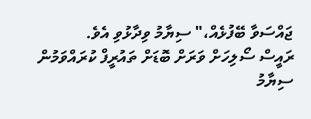ޖައްސަވާ ބޭފުޅެއް،" ސިޔާމު ވިދާޅުވި އެވެ.
ރައީސް ސޯލިހަށް ވަރަށް ބޮޑަށް ތައުރީފް ކުރައްވަމުން ސިޔާމު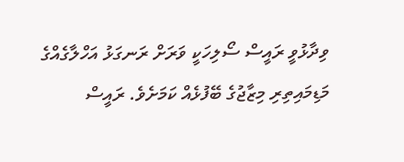ވިދާޅުވީ ރައީސް ސޯލިހަކީ ވަރަށް ރަނގަޅު އަހްލާގެއްގެ މަޑިމައިތިރި މިޒާޖުގެ ބޭފުޅެއް ކަމަށެވެ. ރައީސް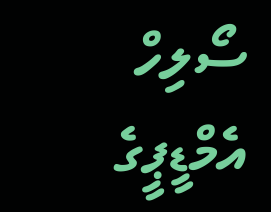ސޯލިހް އެމްޑީޕީގެ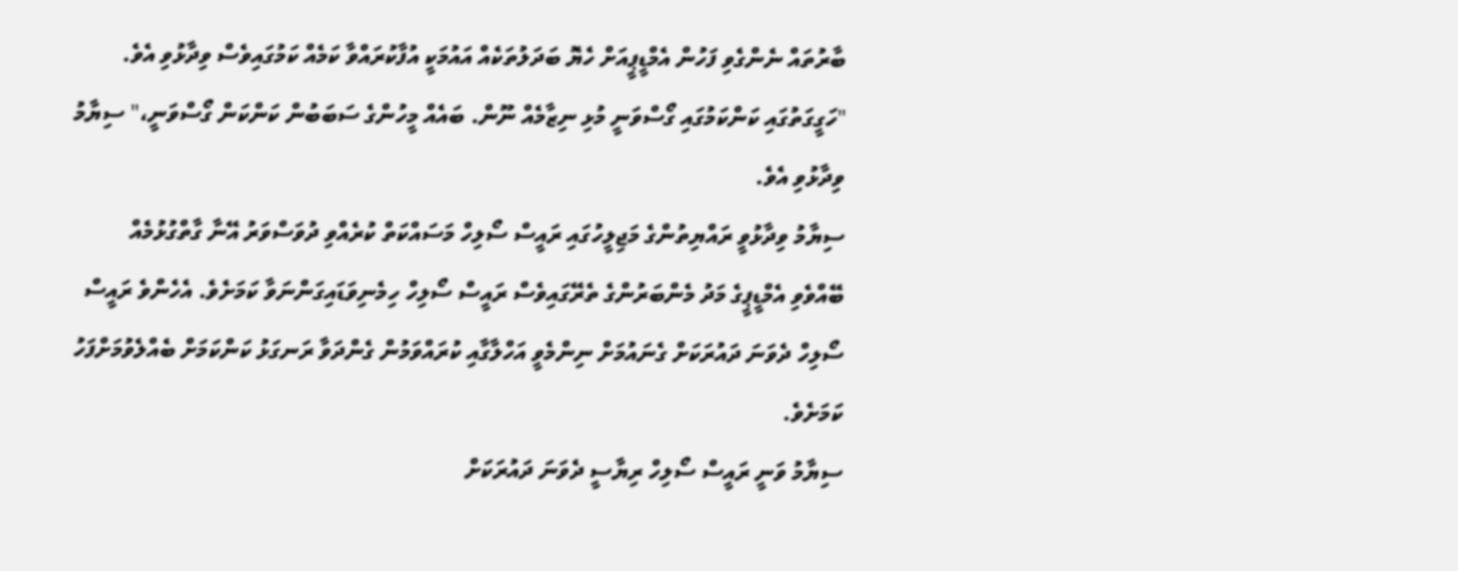ބާރުތައް ނެންގެވި ފަހުން އެމްޑީޕީއަށް ހެޔޮ ބަދަލުތަކެއް އައުމަކީ އުފާކުރައްވާ ކަމެއް ކަމުގައިވެސް ވިދާޅުވި އެވެ.
"ހަގީގަތުގައި ކަންކަމުގައި ގޯސްވަނީ މުޅި ނިޒާމެއް ނޫން. ބައެއް މީހުންގެ ސަބަބުން ކަންކަން ގޯސްވަނީ،" ސިޔާމު ވިދާޅުވި އެވެ.
ސިޔާމު ވިދާޅުވީ ރައްޔިތުންގެ މަޖިލީހުގައި ރައީސް ސޯލިހް މަސައްކަތް ކުރެއްވި ދުވަސްވަރު އޭނާ ގާތްގުޅުމެއް ބޭއްވެވި އެމްޑީޕީގެ މަދު މެންބަރުންގެ ތެރޭގައިވެސް ރައީސް ސޯލިހް ހިމެނިވަޑައިގަންނަވާ ކަމަށެވެ. އެހެންވެ ރައީސް ސޯލިހް ދެވަނަ ދައުރަކަށް ގެނައުމަށް ނިންމެވީ އަހްލާގާއި ކުރައްވަމުން ގެންދަވާ ރަނގަޅު ކަންކަމަށް ބެއްލެވުމަށްފަހު ކަމަށެވެ.
ސިޔާމު ވަނީ ރައީސް ސޯލިހް ރިޔާސީ ދެވަނަ ދައުރަކަށް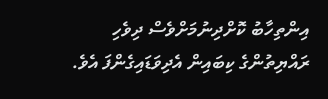އިންތިހާބު ކޮށްދިނުމަށްވެސް ދިވެހި ރައްޔިތުންގެ ކިބައިން އެދިވަޑައިގެންފަ އެވެ.